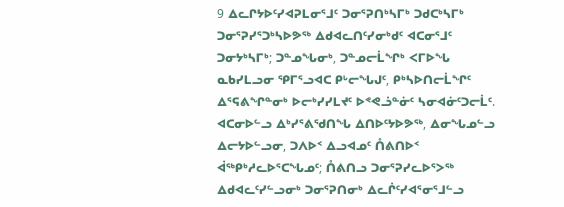9 ᐃᓚᒋᔭᐅᑦᓯᐊᕈᒪᓂᕐᒧᑦ ᑐᓂᕐᕈᑎᒃᓴᒥᒃ ᑐᑯᑕᒃᓴᒥᒃ ᑐᓂᕐᕈᓯᕐᑐᒃᓴᐅᕗᖅ ᐃᑯᐊᓚᑎᑦᓯᓂᒃᑯᑦ ᐊᑕᓂᕐᒧᑦ ᑐᓂᔭᒃᓴᒥᒃ; ᑐᓐᓄᖓᓂᒃ, ᑐᓐᓄᓕᒫᖏᒃ ᐸᒥᐅᖓ ᓇᑲᓯᒪᓗᓂ ᕿᒥᕐᓗᐊᑕ ᑭᒡᓕᖓᒍᑦ, ᑭᒃᓴᐅᑎᓕᒫᖏᑦ ᐃᕐᕋᕕᖏᓐᓂᒃ ᐅᓕᒃᓯᓯᒪᔪᑦ ᐅᕝᕙᓘᓐᓃᑦ ᓴᓂᐊᓃᑦᑐᓕᒫᑦ.
ᐊᑕᓂᐅᓪᓗ ᐃᒃᓯᕐᕕᖁᑎᖓ ᐃᑎᐅᑦᔭᐅᕗᖅ, ᐃᓂᖓᓄᓪᓗ ᐃᓕᔭᐅᓪᓗᓂ, ᑐᐱᐅᑉ ᐃᓗᐊᓄᑦ ᑍᕕᑎᐅᑉ ᐋᖅᑭᒃᓱᓚᐅᕐᑕᖓᓄᑦ; ᑍᕕᑎᓗ ᑐᓂᕐᕈᓯᓚᐅᕐᐳᖅ ᐃᑯᐊᓚᑦᓯᓪᓗᓂᒃ ᑐᓂᕐᕈᑎᓂᒃ ᐃᓚᒌᑦᓯᐊᕐᓂᕐᒧᓪᓗ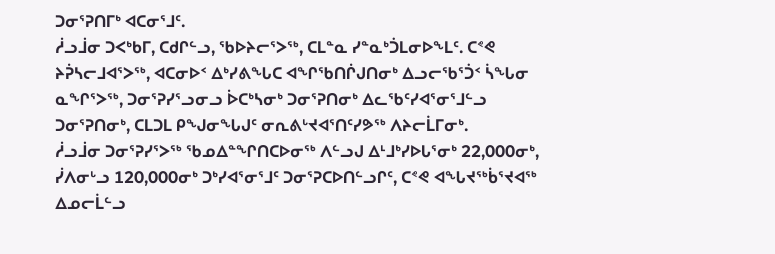ᑐᓂᕐᕈᑎᒥᒃ ᐊᑕᓂᕐᒧᑦ.
ᓲᓗᒨᓂ ᑐᐸᒃᑲᒥ, ᑕᑯᒋᓪᓗ, ᖃᐅᔨᓕᕐᐳᖅ, ᑕᒪᓐᓇ ᓯᓐᓇᒃᑑᒪᓂᐅᖕᒪᑦ. ᑕᕝᕙ ᔨᕉᓴᓕᒧᐊᕐᐳᖅ, ᐊᑕᓂᐅᑉ ᐃᒃᓯᕕᖓᑕ ᐊᖏᖃᑎᒌᒍᑎᓂᒃ ᐃᓗᓕᖃᕐᑑᑉ ᓵᖓᓂ ᓇᖏᕐᐳᖅ, ᑐᓂᕐᕈᓯᕐᓗᓂᓗ ᐆᑕᒃᓴᓂᒃ ᑐᓂᕐᕈᑎᓂᒃ ᐃᓚᖃᑦᓯᐊᕐᓂᕐᒧᓪᓗ ᑐᓂᕐᕈᑎᓂᒃ, ᑕᒪᑐᒪ ᑭᖑᓂᖓᒍᑦ ᓂᕆᕕᒡᔪᐊᕐᑎᑦᓯᕗᖅ ᐱᔨᓕᒫᒥᓂᒃ.
ᓲᓗᒨᓂ ᑐᓂᕐᕈᓯᕐᐳᖅ ᖃᓄᐃᓐᖏᑎᑕᐅᓂᖅ ᐱᓪᓗᒍ ᐃᒻᒧᒃᓯᐅᒐᕐᓂᒃ 22,000ᓂᒃ, ᓰᐱᓂᒡᓗ 120,000ᓂᒃ ᑐᒃᓯᐊᕐᓂᕐᒧᑦ ᑐᓂᕐᕈᑕᐅᑎᓪᓗᒋᑦ, ᑕᕝᕙ ᐊᖓᔪᖅᑳᕐᔪᐊᖅ ᐃᓄᓕᒫᓪᓗ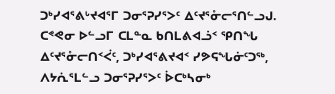ᑐᒃᓯᐊᕐᕕᒡᔪᐊᕐᒥ ᑐᓂᕐᕈᓯᕐᐳᑦ ᐃᑦᔪᕐᓁᓕᕐᑎᓪᓗᒍ.
ᑕᕝᕙᓂ ᐅᓪᓗᒥ ᑕᒪᓐᓇ ᑲᑎᒪᕕᐊᓘᑉ ᕿᑎᖓ ᐃᑦᔪᕐᓁᓕᑎᑉᐹᑦ, ᑐᒃᓯᐊᕐᕕᔪᐊᑉ ᓯᕗᕋᖓᓃᑦᑐᖅ, ᐱᔭᕇᕐᒪᓪᓗ ᑐᓂᕐᕈᓯᕐᐳᑦ ᐆᑕᒃᓴᓂᒃ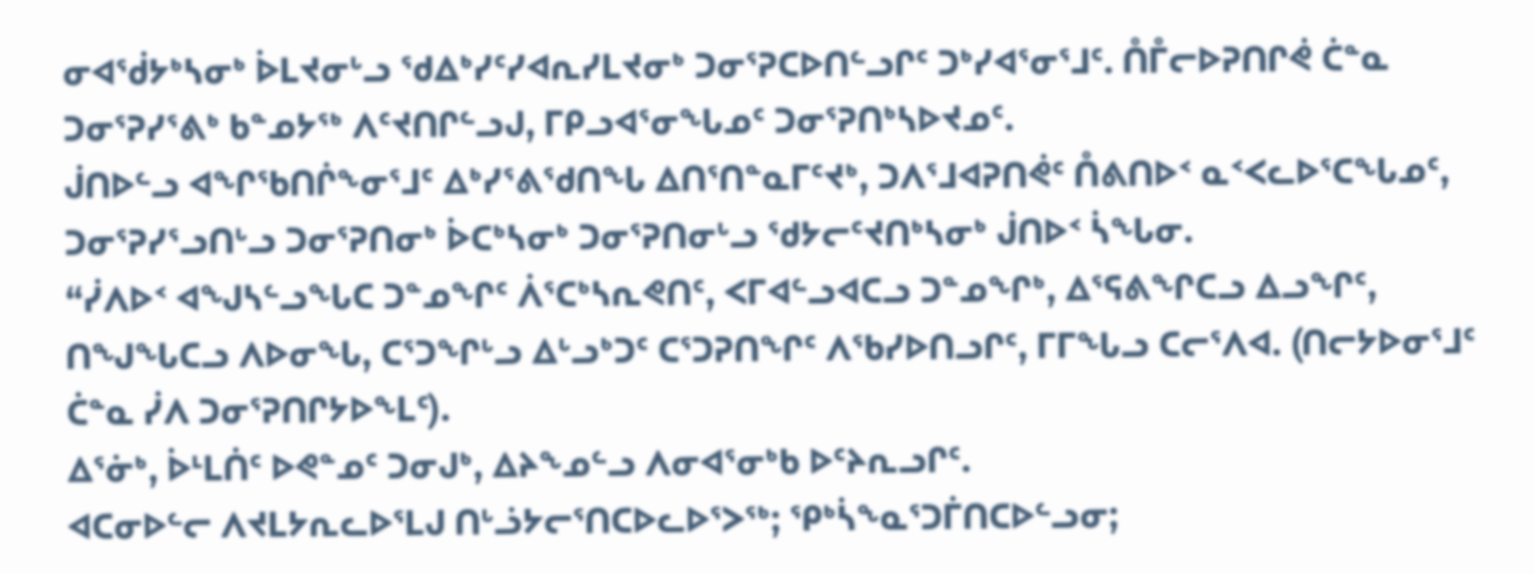ᓂᐊᖂᔭᒃᓴᓂᒃ ᐆᒪᔪᓂᒡᓗ ᖁᐃᒃᓯᑦᓯᐊᕆᓯᒪᔪᓂᒃ ᑐᓂᕐᕈᑕᐅᑎᓪᓗᒋᑦ ᑐᒃᓯᐊᕐᓂᕐᒧᑦ. ᑍᒤᓕᐅᕈᑎᒋᕚ ᑖᓐᓇ ᑐᓂᕐᕈᓯᕐᕕᒃ ᑲᓐᓄᔭᖅ ᐱᑦᔪᑎᒋᓪᓗᒍ, ᒥᑭᓗᐊᕐᓂᖓᓄᑦ ᑐᓂᕐᕈᑎᒃᓴᐅᔪᓄᑦ.
ᒎᑎᐅᓪᓗ ᐊᖏᖃᑎᒌᖕᓂᕐᒧᑦ ᐃᒃᓯᕐᕕᖁᑎᖓ ᐃᑎᕐᑎᓐᓇᒥᑦᔪᒃ, ᑐᐱᕐᒧᐊᕈᑎᕚᑦ ᑍᕕᑎᐅᑉ ᓇᑉᐸᓚᐅᕐᑕᖓᓄᑦ, ᑐᓂᕐᕈᓯᕐᓗᑎᒡᓗ ᑐᓂᕐᕈᑎᓂᒃ ᐆᑕᒃᓴᓂᒃ ᑐᓂᕐᕈᑎᓂᒡᓗ ᖁᔭᓕᑦᔪᑎᒃᓴᓂᒃ ᒎᑎᐅᑉ ᓵᖓᓂ.
“ᓰᐱᐅᑉ ᐊᖑᓴᓪᓗᖓᑕ ᑐᓐᓄᖏᑦ ᐲᕐᑕᒃᓴᕆᕙᑎᑦ, ᐸᒥᐊᓪᓗᐊᑕᓗ ᑐᓐᓄᖏᒃ, ᐃᕐᕋᕕᖏᑕᓗ ᐃᓗᖏᑦ, ᑎᖑᖓᑕᓗ ᐱᐅᓂᖓ, ᑕᕐᑐᖏᒡᓗ ᐃᒡᓗᒃᑐᑦ ᑕᕐᑐᕈᑎᖏᑦ ᐱᖃᓯᐅᑎᓗᒋᑦ, ᒥᒥᖓᓗ ᑕᓕᕐᐱᐊ. (ᑎᓕᔭᐅᓂᕐᒧᑦ ᑖᓐᓇ ᓰᐱ ᑐᓂᕐᕈᑎᒋᔭᐅᖕᒪᑦ).
ᐃᕐᓃᒃ, ᐆᒻᒪᑏᑦ ᐅᕙᓐᓄᑦ ᑐᓂᒍᒃ, ᐃᔨᖕᓄᓪᓗ ᐱᓂᐊᕐᓂᒃᑲ ᐅᑦᔨᕆᓗᒋᑦ.
ᐊᑕᓂᐅᓪᓕ ᐱᔪᒪᔭᕆᓚᐅᕐᒪᒍ ᑎᒡᓘᔭᓕᕐᑎᑕᐅᓚᐅᕐᐳᖅ; ᕿᒃᓵᖕᓇᕐᑐᒦᑎᑕᐅᓪᓗᓂ;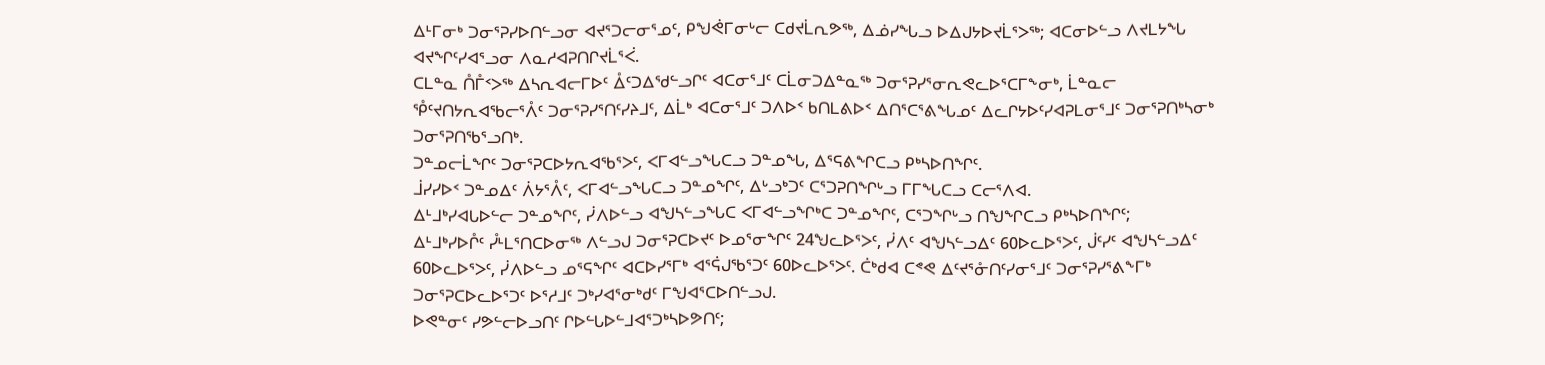ᐃᒻᒥᓂᒃ ᑐᓂᕐᕈᓯᐅᑎᓪᓗᓂ ᐊᔪᕐᑐᓕᓂᕐᓄᑦ, ᑭᖑᕚᒥᓂᒡᓕ ᑕᑯᔪᒫᕆᕗᖅ, ᐃᓅᓯᖓᓗ ᐅᐃᒍᔭᐅᔪᒫᕐᐳᖅ; ᐊᑕᓂᐅᓪᓗ ᐱᔪᒪᔭᖓ ᐊᔪᖏᑦᓯᐊᕐᓗᓂ ᐱᓇᓱᐊᕈᑎᒋᔪᒫᕐᐹ.
ᑕᒪᓐᓇ ᑍᒤᑉᐳᖅ ᐃᓴᕆᐊᓕᒥᐅᑦ ᐂᑦᑐᐃᖁᓪᓗᒋᑦ ᐊᑕᓂᕐᒧᑦ ᑕᒫᓂᑐᐃᓐᓇᖅ ᑐᓂᕐᕈᓯᕐᓂᕆᕙᓚᐅᕐᑕᒥᖕᓂᒃ, ᒫᓐᓇᓕ ᕾᑦᔪᑎᔭᕆᐊᖃᓕᕐᐰᑦ ᑐᓂᕐᕈᓯᕐᑎᑦᓯᔨᒧᑦ, ᐃᒫᒃ ᐊᑕᓂᕐᒧᑦ ᑐᐱᐅᑉ ᑲᑎᒪᕕᐅᑉ ᐃᑎᕐᑕᕐᕕᖓᓄᑦ ᐃᓚᒋᔭᐅᑦᓯᐊᕈᒪᓂᕐᒧᑦ ᑐᓂᕐᕈᑎᒃᓴᓂᒃ ᑐᓂᕐᕈᑎᖃᕐᓗᑎᒃ.
ᑐᓐᓄᓕᒫᖏᑦ ᑐᓂᕐᕈᑕᐅᔭᕆᐊᖃᕐᐳᑦ, ᐸᒥᐊᓪᓗᖓᑕᓗ ᑐᓐᓄᖓ, ᐃᕐᕋᕕᖏᑕᓗ ᑭᒃᓴᐅᑎᖏᑦ.
ᒨᓯᓯᐅᑉ ᑐᓐᓄᐃᑦ ᐲᔭᕐᐰᑦ, ᐸᒥᐊᓪᓗᖓᑕᓗ ᑐᓐᓄᖏᑦ, ᐃᒡᓗᒃᑐᑦ ᑕᕐᑐᕈᑎᖏᒡᓗ ᒥᒥᖓᑕᓗ ᑕᓕᕐᐱᐊ.
ᐃᒻᒧᒃᓯᐊᒐᐅᓪᓕ ᑐᓐᓄᖏᑦ, ᓰᐱᐅᓪᓗ ᐊᖑᓴᓪᓗᖓᑕ ᐸᒥᐊᓪᓗᖏᒃᑕ ᑐᓐᓄᖏᑦ, ᑕᕐᑐᖏᒡᓗ ᑎᖑᖏᑕᓗ ᑭᒃᓴᐅᑎᖏᑦ;
ᐃᒻᒧᒃᓯᐅᒊᑦ ᓮᒻᒪᕐᑎᑕᐅᓂᖅ ᐱᓪᓗᒍ ᑐᓂᕐᕈᑕᐅᔪᑦ ᐅᓄᕐᓂᖏᑦ 24ᖑᓚᐅᕐᐳᑦ, ᓰᐱᑦ ᐊᖑᓴᓪᓗᐃᑦ 60ᐅᓚᐅᕐᐳᑦ, ᒎᑦᓯᑦ ᐊᖑᓴᓪᓗᐃᑦ 60ᐅᓚᐅᕐᐳᑦ, ᓰᐱᐅᓪᓗ ᓄᕐᕋᖏᑦ ᐊᑕᐅᓯᕐᒥᒃ ᐊᕐᕌᒍᖃᕐᑐᑦ 60ᐅᓚᐅᕐᐳᑦ. ᑖᒃᑯᐊ ᑕᕝᕙ ᐃᑦᔪᕐᓁᑎᑦᓯᓂᕐᒧᑦ ᑐᓂᕐᕈᓯᕐᕕᖕᒥᒃ ᑐᓂᕐᕈᑕᐅᓚᐅᕐᑐᑦ ᐅᕐᓱᒧᑦ ᑐᒃᓯᐊᕐᓂᒃᑯᑦ ᒥᖑᐊᕐᑕᐅᑎᓪᓗᒍ.
ᐅᕙᓐᓂᑦ ᓯᕗᓪᓕᐅᓗᑎᑦ ᒋᐅᓪᒐᐅᓪᒧᐊᕐᑐᒃᓴᐅᕗᑎᑦ;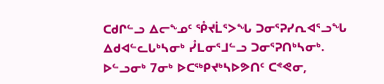ᑕᑯᒋᓪᓗ ᐃᓕᖕᓄᑦ ᕾᔪᒫᕐᐳᖓ ᑐᓂᕐᕈᓯᕆᐊᕐᓗᖓ ᐃᑯᐊᓪᓚᒐᒃᓴᓂᒃ ᓮᒪᓂᕐᒧᓪᓗ ᑐᓂᕐᕈᑎᒃᓴᓂᒃ. ᐅᓪᓗᓂᒃ 7ᓂᒃ ᐅᑕᖅᑭᔪᒃᓴᐅᕗᑎᑦ ᑕᕝᕙᓂ,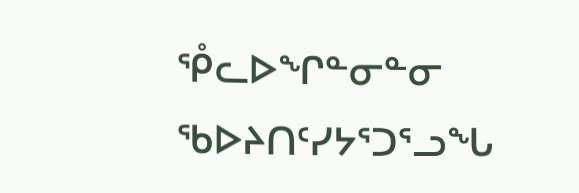ᕾᓚᐅᖏᓐᓂᓐᓂ ᖃᐅᔨᑎᑦᓯᔭᕐᑐᕐᓗᖓ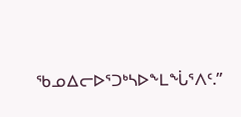ᖃᓄᐃᓕᐅᕐᑐᒃᓴᐅᖕᒪᖔᕐᐱᑦ.”